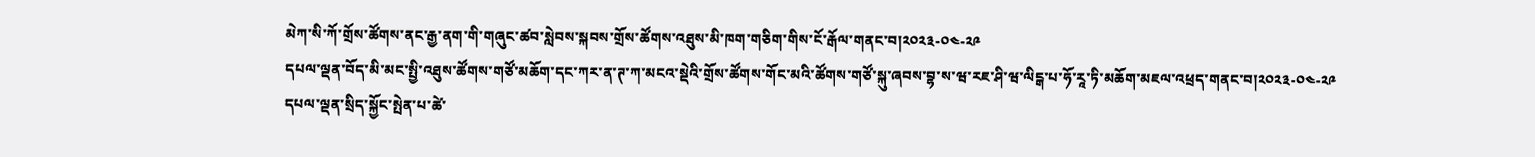མེཀ་སི་ཀོ་གྲོས་ཚོགས་ནང་རྒྱ་ནག་གི་གཞུང་ཚབ་སླེབས་སྐབས་གྲོས་ཚོགས་འཐུས་མི་ཁག་གཅིག་གིས་ངོ་རྒོལ་གནང་བ།༢༠༢༣-༠༤-༢༩
དཔལ་ལྡན་བོད་མི་མང་སྤྱི་འཐུས་ཚོགས་གཙོ་མཆོག་དང་ཀར་ན་ཊ་ཀ་མངའ་སྡེའི་གྲོས་ཚོགས་གོང་མའི་ཚོགས་གཙོ་སྐུ་ཞབས་བྷ་ས་ཝ་རཇ་ཤི་ཝ་ལིངྒ་པ་ཧོ་རཱ་ཏི་མཆོག་མཇལ་འཕྲད་གནང་བ།༢༠༢༣-༠༤-༢༩
དཔལ་ལྡན་སྲིད་སྐྱོང་སྤེན་པ་ཚེ་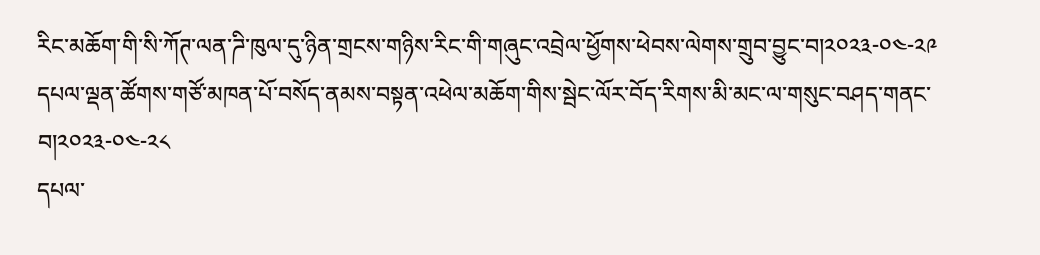རིང་མཆོག་གི་སི་ཀོཊ་ལན་ཌི་ཁུལ་དུ་ཉིན་གྲངས་གཉིས་རིང་གི་གཞུང་འབྲེལ་ཕྱོགས་ཕེབས་ལེགས་གྲུབ་བྱུང་བ།༢༠༢༣-༠༤-༢༩
དཔལ་ལྡན་ཚོགས་གཙོ་མཁན་པོ་བསོད་ནམས་བསྟན་འཕེལ་མཆོག་གིས་སྦེང་ལོར་བོད་རིགས་མི་མང་ལ་གསུང་བཤད་གནང་བ།༢༠༢༣-༠༤-༢༨
དཔལ་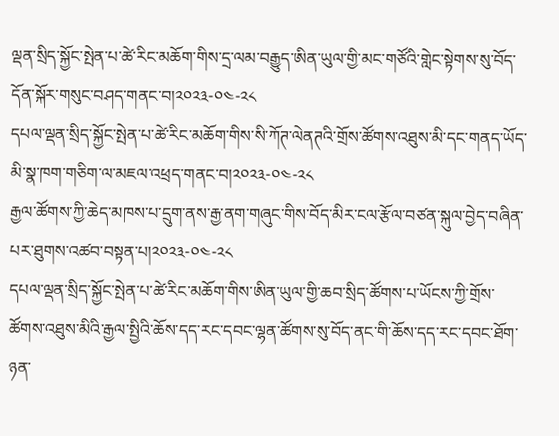ལྡན་སྲིད་སྐྱོང་སྤེན་པ་ཚེ་རིང་མཆོག་གིས་དྲ་ལམ་བརྒྱུད་ཨིན་ཡུལ་གྱི་མང་གཙོའི་གླེང་སྟེགས་སུ་བོད་དོན་སྐོར་གསུང་བཤད་གནང་བ།༢༠༢༣-༠༤-༢༨
དཔལ་ལྡན་སྲིད་སྐྱོང་སྤེན་པ་ཚེ་རིང་མཆོག་གིས་སི་ཀོཊ་ལེནཊའི་གྲོས་ཚོགས་འཐུས་མི་དང་གནད་ཡོད་མི་སྣ་ཁག་གཅིག་ལ་མཇལ་འཕྲད་གནང་བ།༢༠༢༣-༠༤-༢༨
རྒྱལ་ཚོགས་ཀྱི་ཆེད་མཁས་པ་དྲུག་ནས་རྒྱ་ནག་གཞུང་གིས་བོད་མིར་ངལ་རྩོལ་བཙན་སྐུལ་བྱེད་བཞིན་པར་ཐུགས་འཚབ་བསྟན་པ།༢༠༢༣-༠༤-༢༨
དཔལ་ལྡན་སྲིད་སྐྱོང་སྤེན་པ་ཚེ་རིང་མཆོག་གིས་ཨིན་ཡུལ་གྱི་ཆབ་སྲིད་ཚོགས་པ་ཡོངས་ཀྱི་གྲོས་ཚོགས་འཐུས་མིའི་རྒྱལ་སྤྱིའི་ཆོས་དད་རང་དབང་ལྷན་ཚོགས་སུ་བོད་ནང་གི་ཆོས་དད་རང་དབང་ཐོག་ཉན་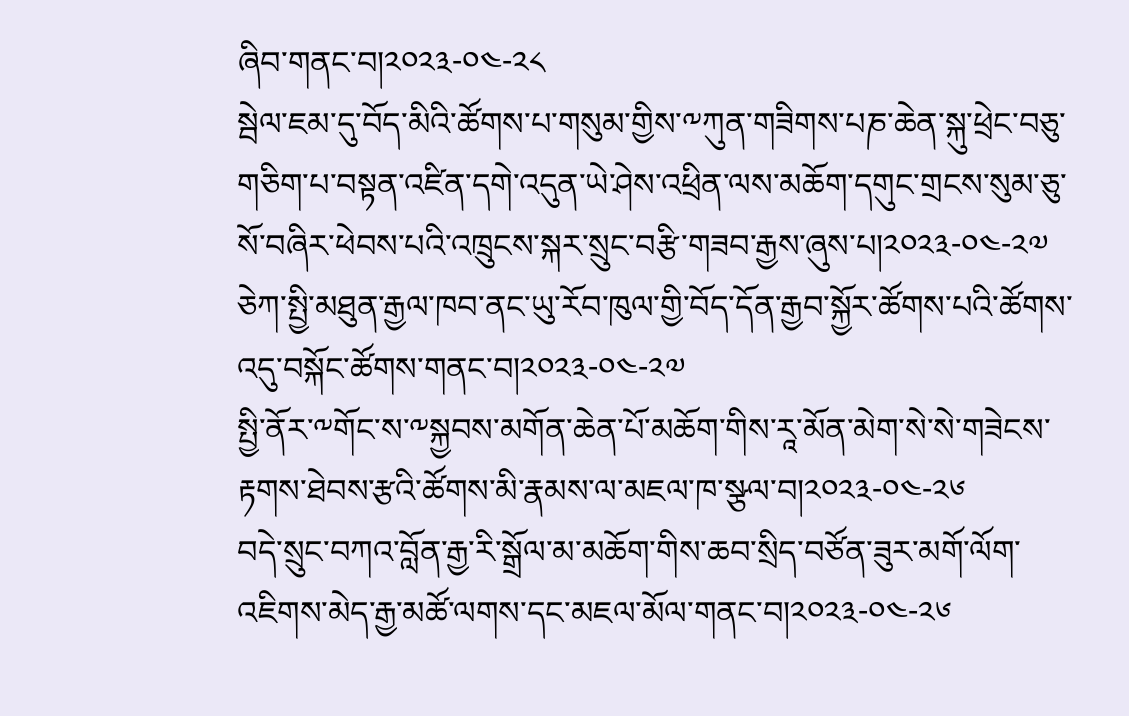ཞིབ་གནང་བ།༢༠༢༣-༠༤-༢༨
སྦེལ་ཇམ་དུ་བོད་མིའི་ཚོགས་པ་གསུམ་གྱིས་༸ཀུན་གཟིགས་པཎ་ཆེན་སྐུ་ཕྲེང་བཅུ་གཅིག་པ་བསྟན་འཛིན་དགེ་འདུན་ཡེ་ཤེས་འཕྲིན་ལས་མཆོག་དགུང་གྲངས་སུམ་ཅུ་སོ་བཞིར་ཕེབས་པའི་འཁྲུངས་སྐར་སྲུང་བརྩི་གཟབ་རྒྱས་ཞུས་པ།༢༠༢༣-༠༤-༢༧
ཅེཀ་སྤྱི་མཐུན་རྒྱལ་ཁབ་ནང་ཡུ་རོབ་ཁུལ་གྱི་བོད་དོན་རྒྱབ་སྐྱོར་ཚོགས་པའི་ཚོགས་འདུ་བསྐོང་ཚོགས་གནང་བ།༢༠༢༣-༠༤-༢༧
སྤྱི་ནོར་༸གོང་ས་༸སྐྱབས་མགོན་ཆེན་པོ་མཆོག་གིས་རཱ་མོན་མེག་སེ་སེ་གཟེངས་རྟགས་ཐེབས་རྩའི་ཚོགས་མི་རྣམས་ལ་མཇལ་ཁ་སྩལ་བ།༢༠༢༣-༠༤-༢༦
བདེ་སྲུང་བཀའ་བློན་རྒྱ་རི་སྒྲོལ་མ་མཆོག་གིས་ཆབ་སྲིད་བཙོན་ཟུར་མགོ་ལོག་འཇིགས་མེད་རྒྱ་མཚོ་ལགས་དང་མཇལ་མོལ་གནང་བ།༢༠༢༣-༠༤-༢༦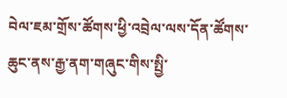བེལ་ཇམ་གྲོས་ཚོགས་ཕྱི་འབྲེལ་ལས་དོན་ཚོགས་ཆུང་ནས་རྒྱ་ནག་གཞུང་གིས་སྤྱི་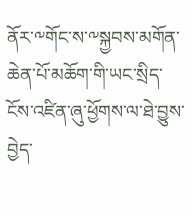ནོར་༸གོང་ས་༸སྐྱབས་མགོན་ཆེན་པོ་མཆོག་གི་ཡང་སྲིད་ངོས་འཛིན་ཞུ་ཕྱོགས་ལ་ཐེ་བྱུས་བྱེད་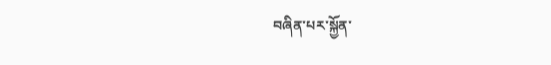བཞིན་པར་སྐྱོན་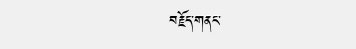བརྗོད་གནང་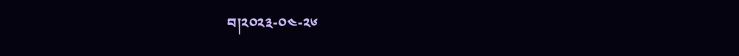བ།༢༠༢༣-༠༤-༢༦